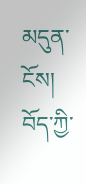མདུན་ངོས།
བོད་ཀྱི་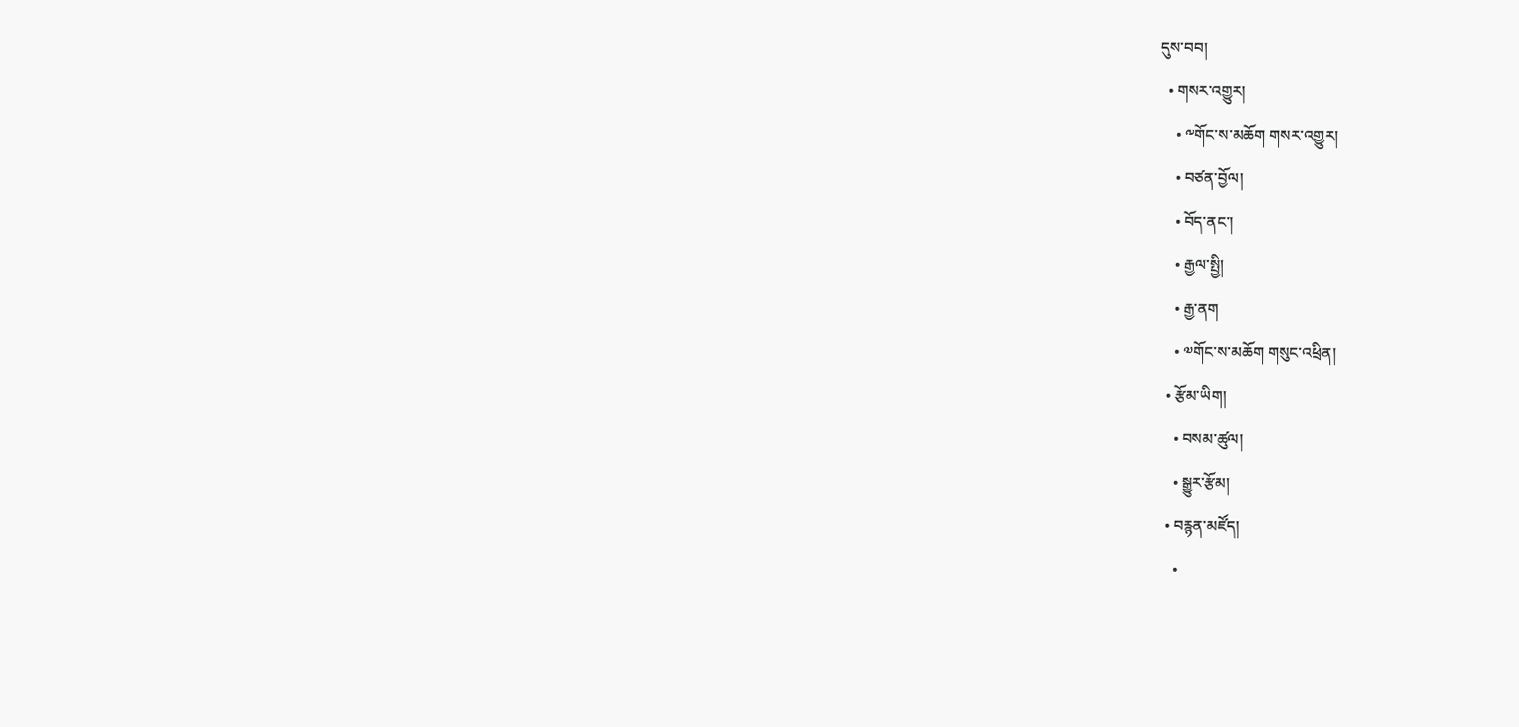དུས་བབ།
  • གསར་འགྱུར།
    • ༸གོང་ས་མཆོག གསར་འགྱུར།
    • བཙན་བྱོལ།
    • བོད་ནང་།
    • རྒྱལ་སྤྱི།
    • རྒྱ་ནག
    • ༧གོང་ས་མཆོག གསུང་འཕྲིན།
  • རྩོམ་ཡིག།
    • བསམ་ཚུལ།
    • སྒྱུར་རྩོམ།
  • བརྙན་མཛོད།
    •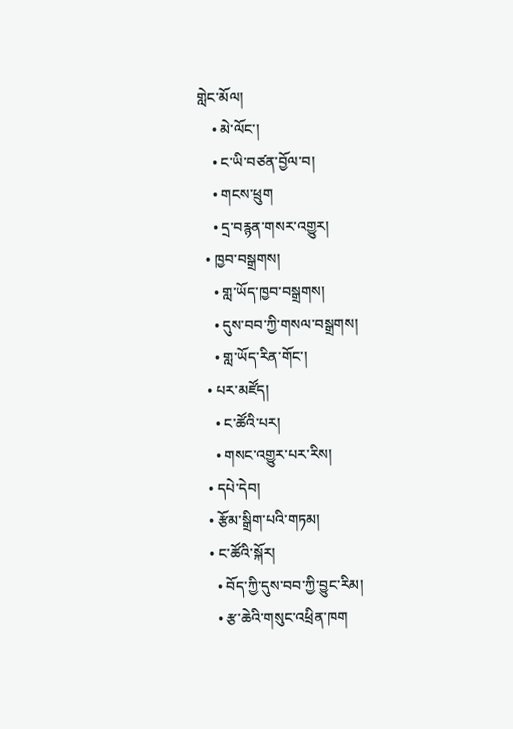གླེང་མོལ།
    • མེ་ལོང་།
    • ང་ཡི་བཙན་བྱོལ་བ།
    • གངས་ཕྲུག
    • དྲ་བརྙན་གསར་འགྱུར།
  • ཁྱབ་བསྒྲགས།
    • གླ་ཡོད་ཁྱབ་བསྒྲགས།
    • དུས་བབ་ཀྱི་གསལ་བསྒྲགས།
    • གླ་ཡོད་རིན་གོང་།
  • པར་མཛོད།
    • ང་ཚོའི་པར།
    • གསང་འགྱུར་པར་རིས།
  • དཔེ་དེབ།
  • རྩོམ་སྒྲིག་པའི་གཏམ།
  • ང་ཚོའི་སྐོར།
    • བོད་ཀྱི་དུས་བབ་ཀྱི་བྱུང་རིམ།
    • རྩ་ཆེའི་གསུང་འཕྲིན་ཁག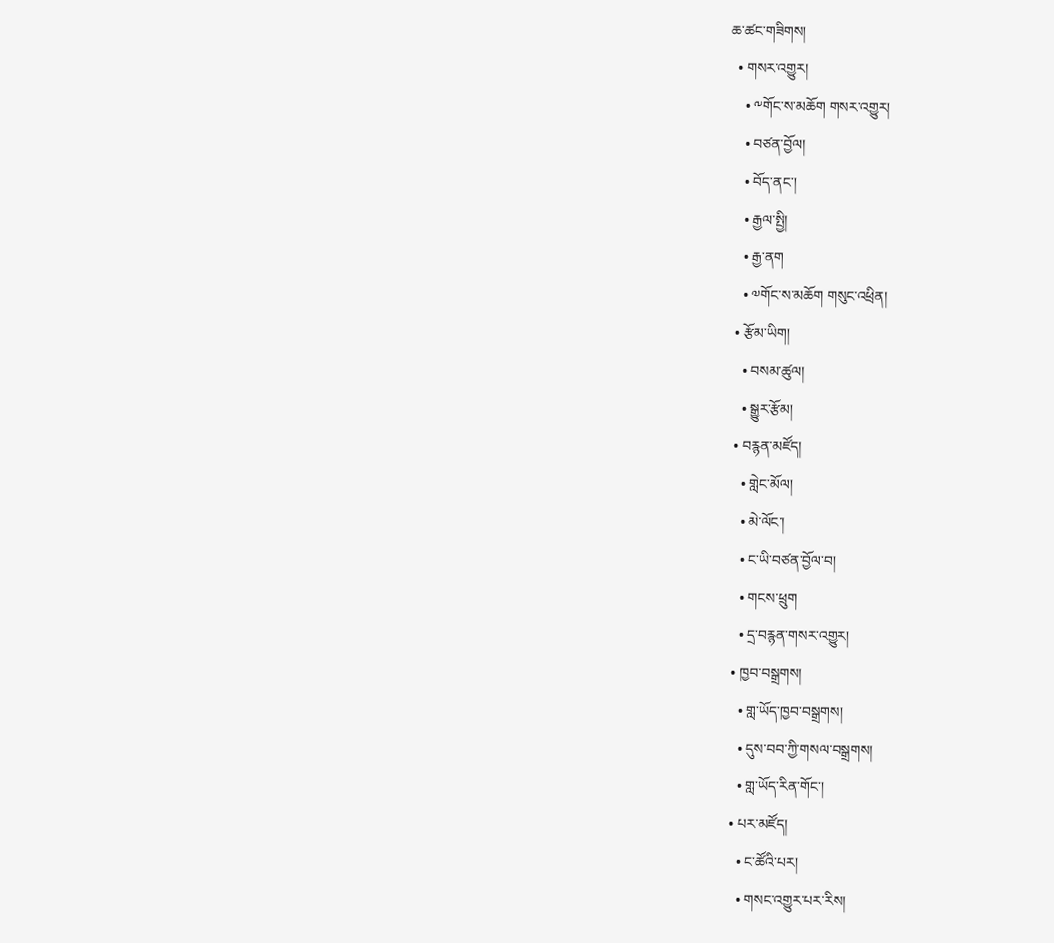ཆ་ཚང་གཟིགས།
  • གསར་འགྱུར།
    • ༸གོང་ས་མཆོག གསར་འགྱུར།
    • བཙན་བྱོལ།
    • བོད་ནང་།
    • རྒྱལ་སྤྱི།
    • རྒྱ་ནག
    • ༧གོང་ས་མཆོག གསུང་འཕྲིན།
  • རྩོམ་ཡིག།
    • བསམ་ཚུལ།
    • སྒྱུར་རྩོམ།
  • བརྙན་མཛོད།
    • གླེང་མོལ།
    • མེ་ལོང་།
    • ང་ཡི་བཙན་བྱོལ་བ།
    • གངས་ཕྲུག
    • དྲ་བརྙན་གསར་འགྱུར།
  • ཁྱབ་བསྒྲགས།
    • གླ་ཡོད་ཁྱབ་བསྒྲགས།
    • དུས་བབ་ཀྱི་གསལ་བསྒྲགས།
    • གླ་ཡོད་རིན་གོང་།
  • པར་མཛོད།
    • ང་ཚོའི་པར།
    • གསང་འགྱུར་པར་རིས།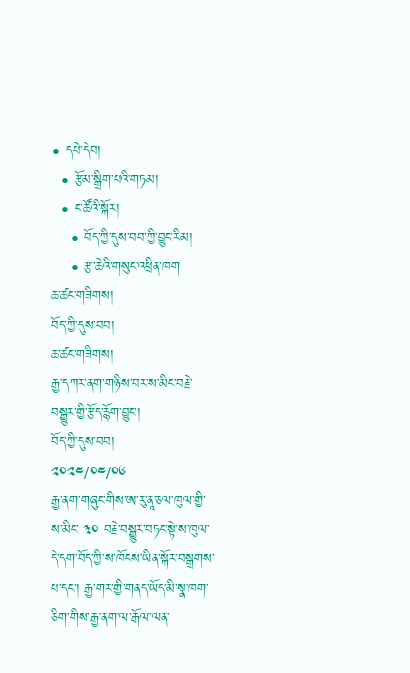• དཔེ་དེབ།
  • རྩོམ་སྒྲིག་པའི་གཏམ།
  • ང་ཚོའི་སྐོར།
    • བོད་ཀྱི་དུས་བབ་ཀྱི་བྱུང་རིམ།
    • རྩ་ཆེའི་གསུང་འཕྲིན་ཁག
ཆ་ཚང་གཟིགས།
བོད་ཀྱི་དུས་བབ།
ཆ་ཚང་གཟིགས།
རྒྱ་དཀར་ནག་གཉིས་བར་ས་མིང་བརྗེ་བསྒྱུར་གྱི་རྩོད་རྙོག་བྱུང་།
བོད་ཀྱི་དུས་བབ།
༢༠༢༤/༠༤/༠༦
རྒྱ་ནག་གཞུང་གིས་ཨ་རུ་ནཱ་ཅལ་ཁུལ་གྱི་ས་མིང་ ༣༠ བརྗེ་བསྒྱུར་བཏང་སྟེ་ས་ཁུལ་དེ་དག་བོད་ཀྱི་ས་ཁོངས་ཡིན་སྐོར་བསྒྲགས་པ་དང་། རྒྱ་གར་གྱི་གནད་ཡོད་མི་སྣ་ཁག་ཅིག་གིས་རྒྱ་ནག་ལ་རྒོལ་ལན་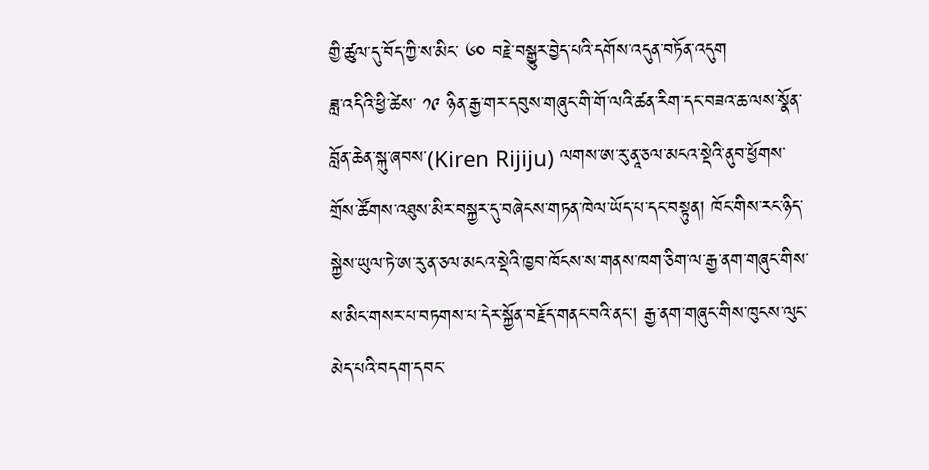གྱི་ཚུལ་དུ་བོད་ཀྱི་ས་མིང་ ༦༠ བརྗེ་བསྒྱུར་བྱེད་པའི་དགོས་འདུན་བཏོན་འདུག
ཟླ་འདིའི་ཕྱི་ཚེས་ ༡༩ ཉིན་རྒྱ་གར་དབུས་གཞུང་གི་གོ་ལའི་ཚན་རིག་དང་བཟའ་ཆ་ལས་སྣོན་བློན་ཆེན་སྐུ་ཞབས་(Kiren Rijiju) ལགས་ཨ་རུ་ནཱ་ཅལ་མངའ་སྡེའི་ནུབ་ཕྱོགས་གྲོས་ཚོགས་འཐུས་མིར་བསྐྱར་དུ་བཞེངས་གཏན་ཁེལ་ཡོད་པ་དང་བསྟུན། ཁོང་གིས་རང་ཉིད་སྐྱེས་ཡུལ་ཏེ་ཨ་རུ་ན་ཅལ་མངའ་སྡེའི་ཁྱབ་ཁོངས་ས་གནས་ཁག་ཅིག་ལ་རྒྱ་ནག་གཞུང་གིས་ས་མིང་གསར་པ་བཏགས་པ་དེར་སྐྱོན་བརྗོད་གནང་བའི་ནང། རྒྱ་ནག་གཞུང་གིས་ཁུངས་ལུང་མེད་པའི་བདག་དབང་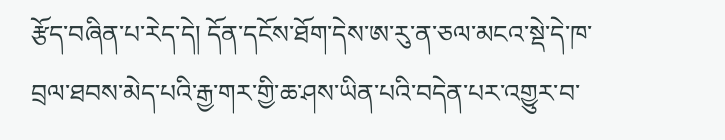རྩོད་བཞིན་པ་རེད་དེ། དོན་དངོས་ཐོག་དེས་ཨ་རུ་ན་ཅལ་མངའ་སྡེ་དེ་ཁ་བྲལ་ཐབས་མེད་པའི་རྒྱ་གར་གྱི་ཆ་ཤས་ཡིན་པའི་བདེན་པར་འགྱུར་བ་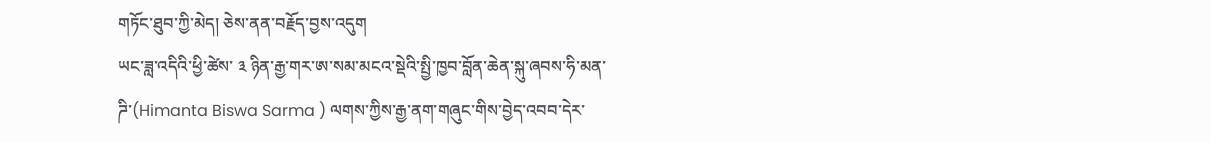གཏོང་ཐུབ་ཀྱི་མེད། ཅེས་ནན་བརྗོད་བྱས་འདུག
ཡང་ཟླ་འདིའི་ཕྱི་ཚེས་ ༣ ཉིན་རྒྱ་གར་ཨ་སམ་མངའ་སྡེའི་སྤྱི་ཁྱབ་བློན་ཆེན་སྐུ་ཞབས་ཧི་མན་ཌི་(Himanta Biswa Sarma ) ལགས་ཀྱིས་རྒྱ་ནག་གཞུང་གིས་བྱེད་འབབ་དེར་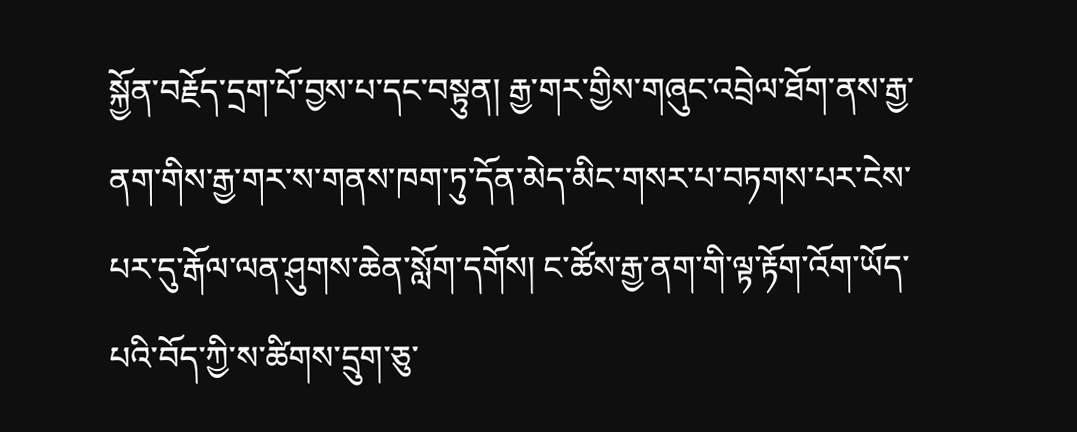སྐྱོན་བརྗོད་དྲག་པོ་བྱས་པ་དང་བསྟུན། རྒྱ་གར་གྱིས་གཞུང་འབྲེལ་ཐོག་ནས་རྒྱ་ནག་གིས་རྒྱ་གར་ས་གནས་ཁག་ཏུ་དོན་མེད་མིང་གསར་པ་བཏགས་པར་ངེས་པར་དུ་རྒོལ་ལན་ཤུགས་ཆེན་སློག་དགོས། ང་ཚོས་རྒྱ་ནག་གི་ལྟ་རྟོག་འོག་ཡོད་པའི་བོད་ཀྱི་ས་ཚིགས་དྲུག་ཅུ་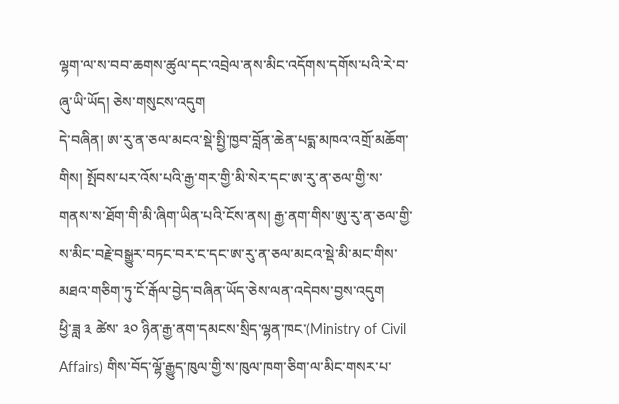ལྷག་ལ་ས་བབ་ཆགས་ཚུལ་དང་འབྲེལ་ནས་མིང་འདོགས་དགོས་པའི་རེ་བ་ཞུ་ཡི་ཡོད། ཅེས་གསུངས་འདུག
དེ་བཞིན། ཨ་རུ་ན་ཅལ་མངའ་སྡེ་སྤྱི་ཁྱབ་བློན་ཆེན་པདྨ་མཁའ་འགྲོ་མཆོག་གིས། སྤོབས་པར་འོས་པའི་རྒྱ་གར་གྱི་མི་སེར་དང་ཨ་རུ་ན་ཅལ་གྱི་ས་གནས་ས་ཐོག་གི་མི་ཞིག་ཡིན་པའི་ངོས་ནས། རྒྱ་ནག་གིས་ཨུ་རུ་ན་ཅལ་གྱི་ས་མིང་བརྗེ་བསྒྱུར་བཏང་བར་ང་དང་ཨ་རུ་ན་ཅལ་མངའ་སྡེ་མི་མང་གིས་མཐའ་གཅིག་ཏུ་ངོ་རྒོལ་བྱེད་བཞིན་ཡོད་ཅེས་ལན་འདེབས་བྱས་འདུག
ཕྱི་ཟླ ༣ ཚེས་ ༣༠ ཉིན་རྒྱ་ནག་དམངས་སྲིད་ལྷན་ཁང་(Ministry of Civil Affairs) གིས་བོད་ལྷོ་རྒྱུད་ཁུལ་གྱི་ས་ཁུལ་ཁག་ཅིག་ལ་མིང་གསར་པ་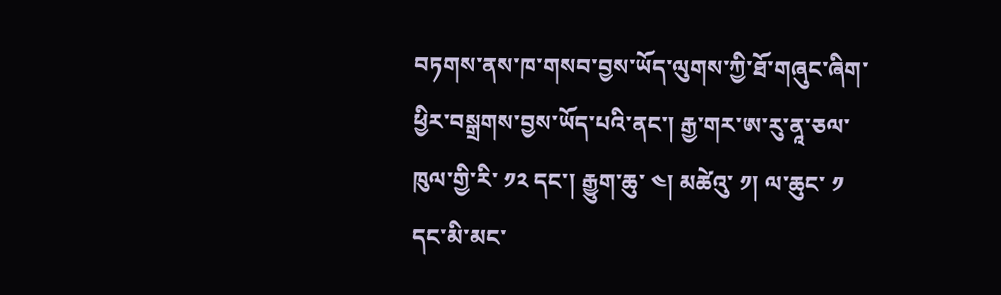བཏགས་ནས་ཁ་གསབ་བྱས་ཡོད་ལུགས་ཀྱི་ཐོ་གཞུང་ཞིག་ཕྱིར་བསྒྲགས་བྱས་ཡོད་པའི་ནང་། རྒྱ་གར་ཨ་རུ་ནཱ་ཅལ་ཁུལ་གྱི་རི་ ༡༢ དང་། རྒྱུག་ཆུ་ ༤། མཚེའུ་ ༡། ལ་ཆུང་ ༡ དང་མི་མང་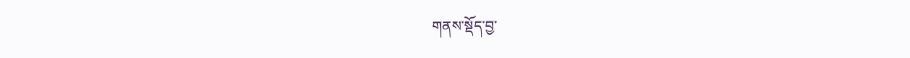གནས་སྡོད་བྱ་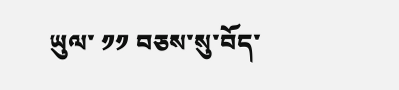ཡུལ་ ༡༡ བཅས་སུ་བོད་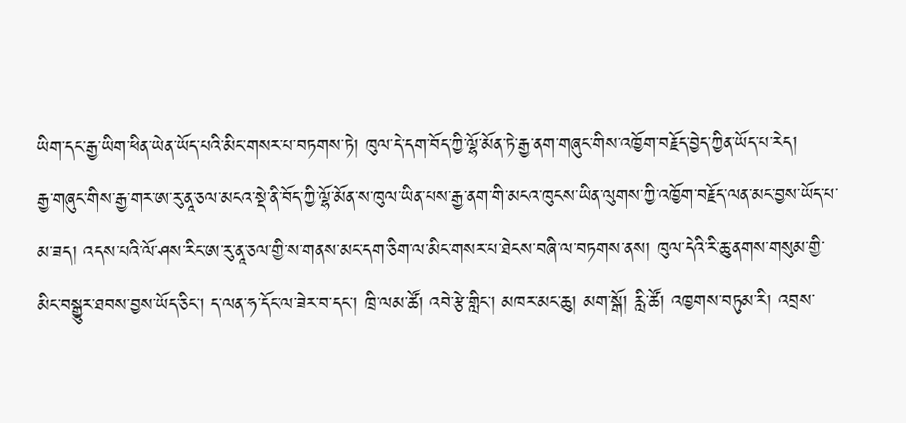ཡིག་དང་རྒྱ་ཡིག་ཕིན་ཡེན་ཡོད་པའི་མིང་གསར་པ་བཏགས་ཏེ། ཁུལ་དེ་དག་བོད་ཀྱི་ལྷོ་མོན་ཏེ་རྒྱ་ནག་གཞུང་གིས་འཁྱོག་བརྗོད་བྱེད་ཀྱིན་ཡོད་པ་རེད།
རྒྱ་གཞུང་གིས་རྒྱ་གར་ཨ་རུ་ནཱ་ཅལ་མངའ་སྡེ་ནི་བོད་ཀྱི་ལྷོ་མོན་ས་ཁུལ་ཡིན་པས་རྒྱ་ནག་གི་མངའ་ཁུངས་ཡིན་ལུགས་ཀྱི་འཁྱོག་བརྗོད་ལན་མང་བྱས་ཡོད་པ་མ་ཟད། འདས་པའི་ལོ་ཤས་རིང་ཨ་རུ་ནཱ་ཅལ་གྱི་ས་གནས་མང་དག་ཅིག་ལ་མིང་གསར་པ་ཐེངས་བཞི་ལ་བཏགས་ནས། ཁུལ་དེའི་རི་ཆུ་ནགས་གསུམ་གྱི་མིང་བསྒྱུར་ཐབས་བྱས་ཡོད་ཅིང་། ད་ལན་ཧ་དོང་ལ་ཟེར་བ་དང་། ཁྲི་ལམ་ཚོ། འབེ་རྩེ་གླིང་། མཁར་མང་ཆུ། མག་སྒོ། རླི་ཚོ། འཁྱགས་བཏུམ་རི། འབྲས་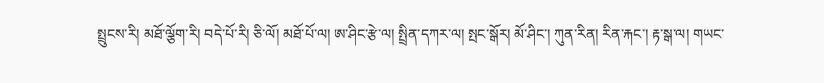སྤྲུངས་རི། མཐོ་ལྕོག་རི། བདེ་པོ་རི། ཅི་ལོ། མཐོ་པོ་ལ། ཨ་ཤིང་རྩེ་ལ། སྤྲིན་དཀར་ལ། སྤང་སྒོར། མོ་ཤིང་། ཀུན་རིན། རིན་རྐང་། རྟ་སྒ་ལ། གཡང་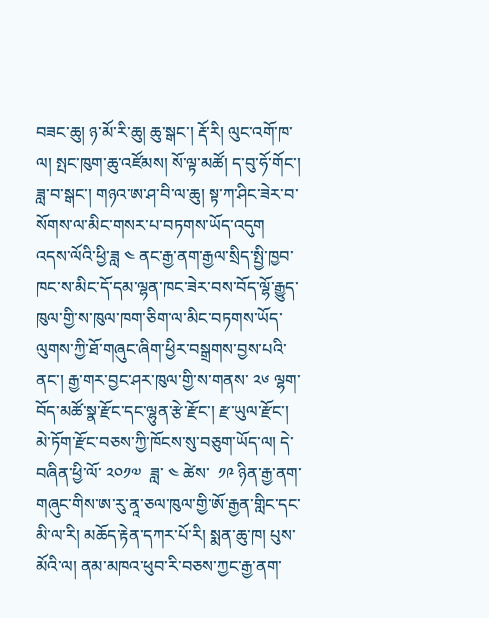བཟང་ཆུ། ཉ་མོ་རི་ཆུ། ཆུ་སྒང་། རྡོ་རི། ལུང་འགོ་ཁ་ལ། སྤང་ཁུག་ཆུ་འཛོམས། སོ་ལྟ་མཚོ། ད་བུ་ཧོ་གོང་། ཟླ་བ་སྒང་། གཉའ་ཨ་ཤ་བི་ལ་ཆུ། སྟ་ཀ་ཤིང་ཟེར་བ་སོགས་ལ་མིང་གསར་པ་བཏགས་ཡོད་འདུག
འདས་ལོའི་ཕྱི་ཟླ ༤ ནང་རྒྱ་ནག་རྒྱལ་སྲིད་སྤྱི་ཁྱབ་ཁང་ས་མིང་དོ་དམ་ལྷན་ཁང་ཟེར་བས་བོད་ལྷོ་རྒྱུད་ཁུལ་གྱི་ས་ཁུལ་ཁག་ཅིག་ལ་མིང་བཏགས་ཡོད་ལུགས་ཀྱི་ཐོ་གཞུང་ཞིག་ཕྱིར་བསྒྲགས་བྱས་པའི་ནང་། རྒྱ་གར་བྱང་ཤར་ཁུལ་གྱི་ས་གནས་ ༢༦ ལྷག་བོད་མཚོ་སྣ་རྫོང་དང་ལྷུན་རྩེ་རྫོང་། རྫ་ཡུལ་རྫོང་། མེ་ཏོག་རྫོང་བཅས་ཀྱི་ཁོངས་སུ་བཅུག་ཡོད་ལ། དེ་བཞིན་ཕྱི་ལོ་ ༢༠༡༧  ཟླ་ ༤ ཚེས་  ༡༩ ཉིན་རྒྱ་ནག་གཞུང་གིས་ཨ་རུ་ནཱ་ཅལ་ཁུལ་གྱི་ཨོ་རྒྱན་གླིང་དང་མི་ལ་རི། མཆོད་རྟེན་དཀར་པོ་རི། སྨན་ཆུ་ཁ། པུས་མོའི་ལ། ནམ་མཁའ་ཕུབ་རི་བཅས་ཀྱང་རྒྱ་ནག་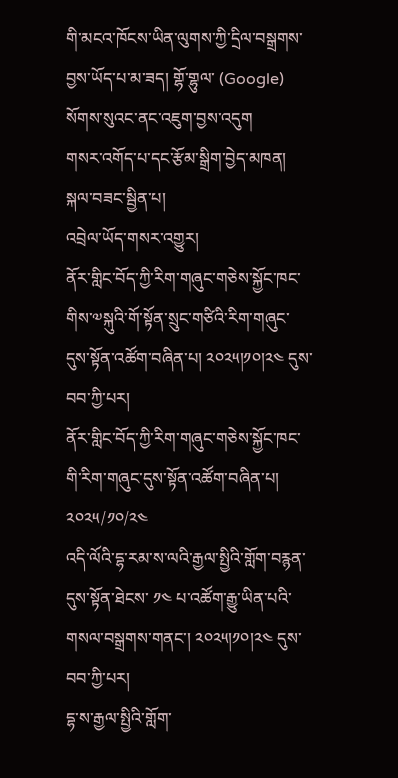གི་མངའ་ཁོངས་ཡིན་ལུགས་ཀྱི་དྲིལ་བསྒྲགས་བྱས་ཡོད་པ་མ་ཟད། གྷོ་གྷུལ་ (Google) སོགས་སུའང་ནང་འཇུག་བྱས་འདུག
གསར་འགོད་པ་དང་རྩོམ་སྒྲིག་བྱེད་མཁན། སྐལ་བཟང་སྦྱིན་པ།
འབྲེལ་ཡོད་གསར་འགྱུར།
ནོར་གླིང་བོད་ཀྱི་རིག་གཞུང་གཅེས་སྐྱོང་ཁང་གིས་༧སྐུའི་གོ་སྟོན་སྲུང་གཙིའི་རིག་གཞུང་དུས་སྟོན་འཚོག་བཞིན་པ། ༢༠༢༥།༡༠།༢༤ དུས་བབ་ཀྱི་པར།
ནོར་གླིང་བོད་ཀྱི་རིག་གཞུང་གཅེས་སྐྱོང་ཁང་གི་རིག་གཞུང་དུས་སྟོན་འཚོག་བཞིན་པ།
༢༠༢༥/༡༠/༢༤
འདི་ལོའི་དྷ་རམ་ས་ལའི་རྒྱལ་སྤྱིའི་གློག་བརྙན་དུས་སྟོན་ཐེངས་ ༡༤ པ་འཚོག་རྒྱུ་ཡིན་པའི་གསལ་བསྒྲགས་གནང་། ༢༠༢༥།༡༠།༢༤ དུས་བབ་ཀྱི་པར།
དྷ་ས་རྒྱལ་སྤྱིའི་གློག་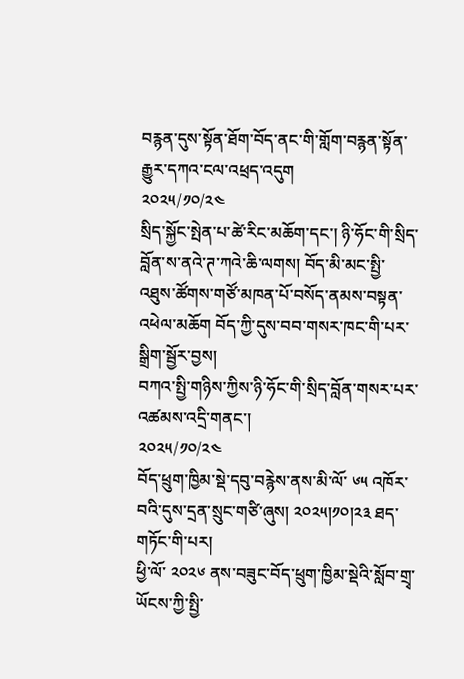བརྙན་དུས་སྟོན་ཐོག་བོད་ནང་གི་གློག་བརྙན་སྟོན་རྒྱུར་དཀའ་ངལ་འཕྲད་འདུག
༢༠༢༥/༡༠/༢༤
སྲིད་སྐྱོང་སྤེན་པ་ཚེ་རིང་མཆོག་དང་། ཉི་ཧོང་གི་སྲིད་བློན་ས་ནའེ་ཊ་ཀའེ་ཆི་ལགས། བོད་མི་མང་སྤྱི་འཐུས་ཚོགས་གཙོ་མཁན་པོ་བསོད་ནམས་བསྟན་འཕེལ་མཆོག བོད་ཀྱི་དུས་བབ་གསར་ཁང་གི་པར་སྒྲིག་སྦྱོར་བྱས།
བཀའ་སྤྱི་གཉིས་ཀྱིས་ཉི་ཧོང་གི་སྲིད་བློན་གསར་པར་འཚམས་འདྲི་གནང་།
༢༠༢༥/༡༠/༢༤
བོད་ཕྲུག་ཁྱིམ་སྡེ་དབུ་བརྙེས་ནས་མི་ལོ་ ༦༥ འཁོར་བའི་དུས་དྲན་སྲུང་གཙི་ཞུས། ༢༠༢༥།༡༠།༢༣ ཐད་གཏོང་གི་པར།
ཕྱི་ལོ་ ༢༠༢༦ ནས་བཟུང་བོད་ཕྲུག་ཁྱིམ་སྡེའི་སློབ་གྲྭ་ཡོངས་ཀྱི་སྤྱི་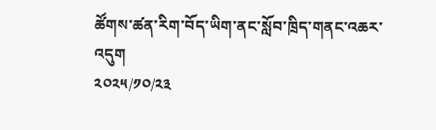ཚོགས་ཚན་རིག་བོད་ཡིག་ནང་སློབ་ཁྲིད་གནང་འཆར་འདུག
༢༠༢༥/༡༠/༢༣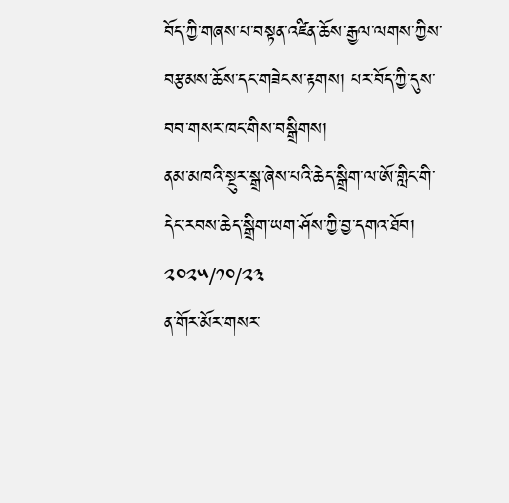བོད་ཀྱི་གཞས་པ་བསྟན་འཛིན་ཆོས་རྒྱལ་ལགས་ཀྱིས་བརྩམས་ཆོས་དང་གཟེངས་རྟགས། པར་བོད་ཀྱི་དུས་བབ་གསར་ཁང་གིས་བསྒྲིགས།
ནམ་མཁའི་སྔུར་སྒྲ་ཞེས་པའི་ཆེད་སྒྲིག་ལ་ཨོ་གླིང་གི་དེང་རབས་ཆེད་སྒྲིག་ཡག་ཤོས་ཀྱི་བྱ་དགའ་ཐོབ།
༢༠༢༥/༡༠/༢༣
ན་གོར་མོར་གསར་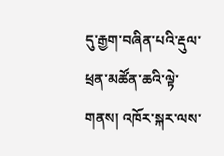དུ་རྒྱག་བཞིན་པའི་རྡུལ་ཕྲན་མཚོན་ཆའི་ལྟེ་གནས། འཁོར་སྐར་ལས་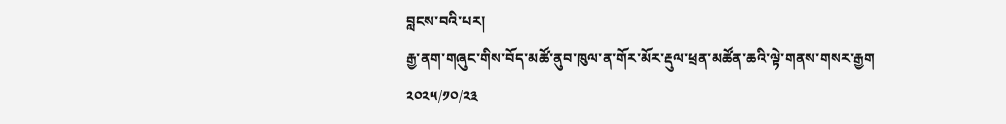བླངས་བའི་པར།
རྒྱ་ནག་གཞུང་གིས་བོད་མཚོ་ནུབ་ཁུལ་ན་གོར་མོར་རྡུལ་ཕྲན་མཚོན་ཆའི་ལྟེ་གནས་གསར་རྒྱག
༢༠༢༥/༡༠/༢༣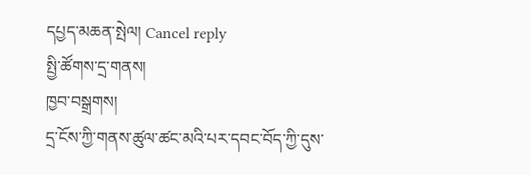དཔྱད་མཆན་སྤེལ། Cancel reply
སྤྱི་ཚོགས་དྲ་གནས།
ཁྱབ་བསྒྲགས།
དྲ་ངོས་ཀྱི་གནས་ཚུལ་ཚང་མའི་པར་དབང་བོད་ཀྱི་དུས་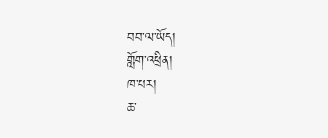བབ་ལ་ཡོད།
གློག་འཕྲིན།
ཁ་པར།
ཆ་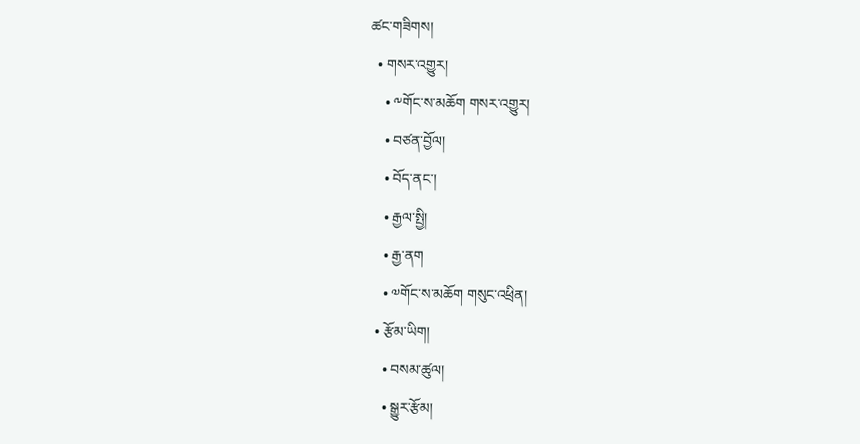ཚང་གཟིགས།
  • གསར་འགྱུར།
    • ༸གོང་ས་མཆོག གསར་འགྱུར།
    • བཙན་བྱོལ།
    • བོད་ནང་།
    • རྒྱལ་སྤྱི།
    • རྒྱ་ནག
    • ༧གོང་ས་མཆོག གསུང་འཕྲིན།
  • རྩོམ་ཡིག།
    • བསམ་ཚུལ།
    • སྒྱུར་རྩོམ།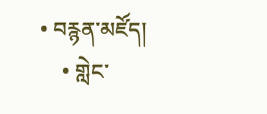• བརྙན་མཛོད།
    • གླེང་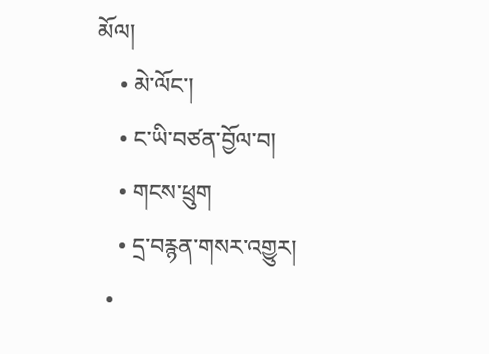མོལ།
    • མེ་ལོང་།
    • ང་ཡི་བཙན་བྱོལ་བ།
    • གངས་ཕྲུག
    • དྲ་བརྙན་གསར་འགྱུར།
  •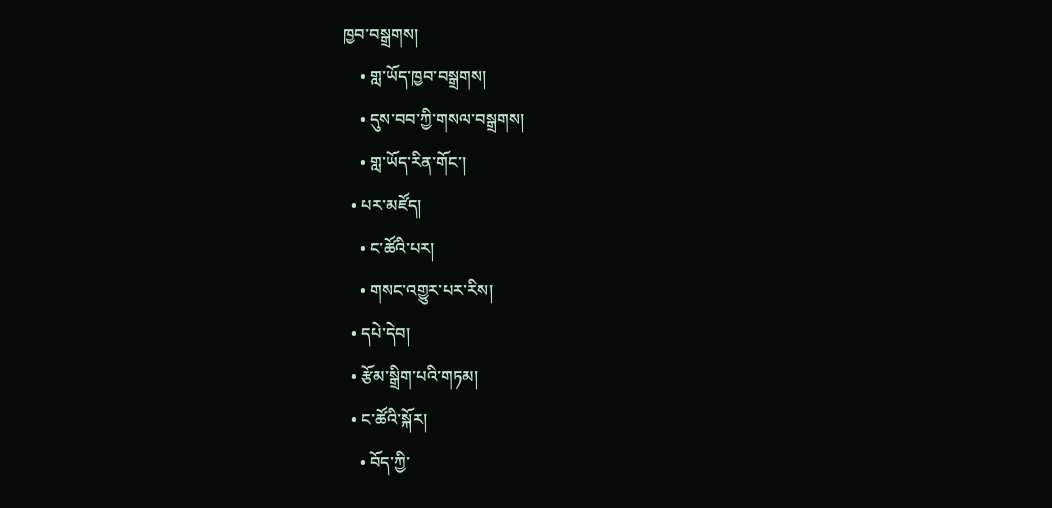ཁྱབ་བསྒྲགས།
    • གླ་ཡོད་ཁྱབ་བསྒྲགས།
    • དུས་བབ་ཀྱི་གསལ་བསྒྲགས།
    • གླ་ཡོད་རིན་གོང་།
  • པར་མཛོད།
    • ང་ཚོའི་པར།
    • གསང་འགྱུར་པར་རིས།
  • དཔེ་དེབ།
  • རྩོམ་སྒྲིག་པའི་གཏམ།
  • ང་ཚོའི་སྐོར།
    • བོད་ཀྱི་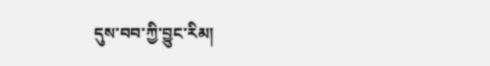དུས་བབ་ཀྱི་བྱུང་རིམ།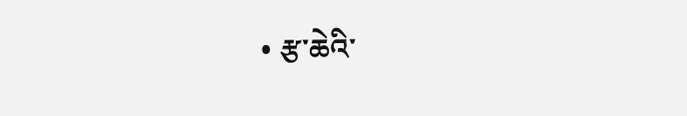• རྩ་ཆེའི་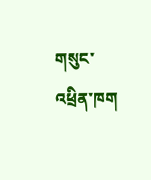གསུང་འཕྲིན་ཁག